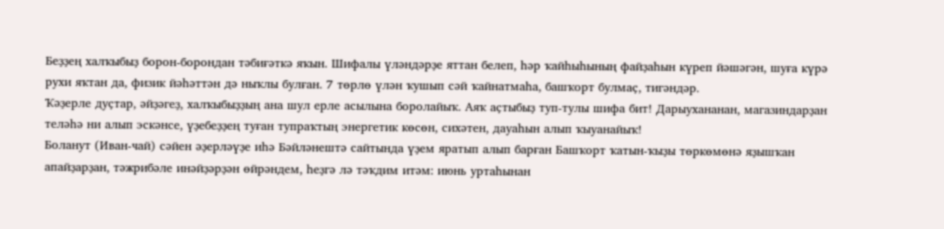Беҙҙең халҡыбыҙ борон-борондан тәбиғәткә яҡын. Шифалы үләндәрҙе яттан белеп, һәр ҡайһыһының файҙаһын күреп йәшәгән, шуға күрә рухи яҡтан да, физик йәһәттән дә ныҡлы булған. 7 төрлө үлән ҡушып сәй ҡайнатмаһа, башҡорт булмаҫ, тигәндәр.
Ҡәҙерле дуҫтар, әйҙәгеҙ, халҡыбыҙҙың ана шул ерле асылына боролайыҡ. Аяҡ аҫтыбыҙ туп-тулы шифа бит! Дарыухананан, магазиндарҙан теләһә ни алып эскәнсе, үҙебеҙҙең туған тупраҡтың энергетик көсөн, сихәтен, дауаһын алып ҡыуанайыҡ!
Боланут (Иван-чай) сәйен әҙерләүҙе иһә Бәйләнештә сайтында үҙем яратып алып барған Башҡорт ҡатын-ҡыҙы төркөмөнә яҙышҡан апайҙарҙан, тәжрибәле инәйҙәрҙән өйрәндем, һеҙгә лә тәҡдим итәм: июнь уртаһынан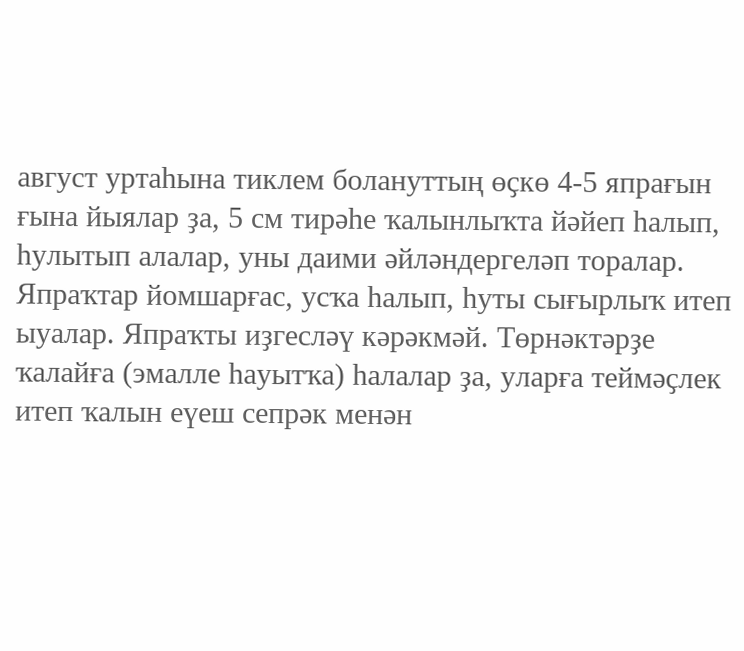август уртаһына тиклем болануттың өҫкө 4-5 япрағын ғына йыялар ҙа, 5 см тирәһе ҡалынлыҡта йәйеп һалып, һулытып алалар, уны даими әйләндергеләп торалар. Япраҡтар йомшарғас, усҡа һалып, һуты сығырлыҡ итеп ыуалар. Япраҡты иҙгесләү кәрәкмәй. Төрнәктәрҙе ҡалайға (эмалле һауытҡа) һалалар ҙа, уларға теймәҫлек итеп ҡалын еүеш сепрәк менән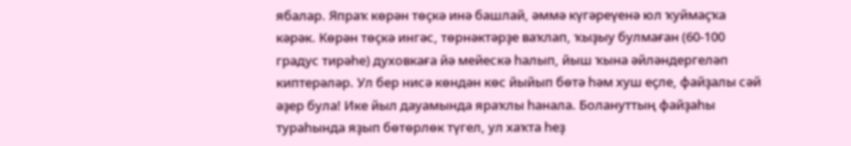ябалар. Япраҡ көрән төҫкә инә башлай, әммә күгәреүенә юл ҡуймаҫҡа кәрәк. Көрән төҫкә ингәс, төрнәктәрҙе ваҡлап, ҡыҙыу булмаған (60-100 градус тирәһе) духовкаға йә мейескә һалып, йыш ҡына әйләндергеләп киптерәләр. Ул бер нисә көндән көс йыйып бөтә һәм хуш еҫле, файҙалы сәй әҙер була! Ике йыл дауамында яраҡлы һанала. Болануттың файҙаһы тураһында яҙып бөтөрлөк түгел, ул хаҡта һеҙ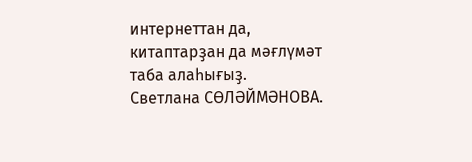интернеттан да, китаптарҙан да мәғлүмәт таба алаһығыҙ.
Светлана СӨЛӘЙМӘНОВА.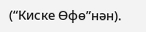(“Киске Өфө”нән).